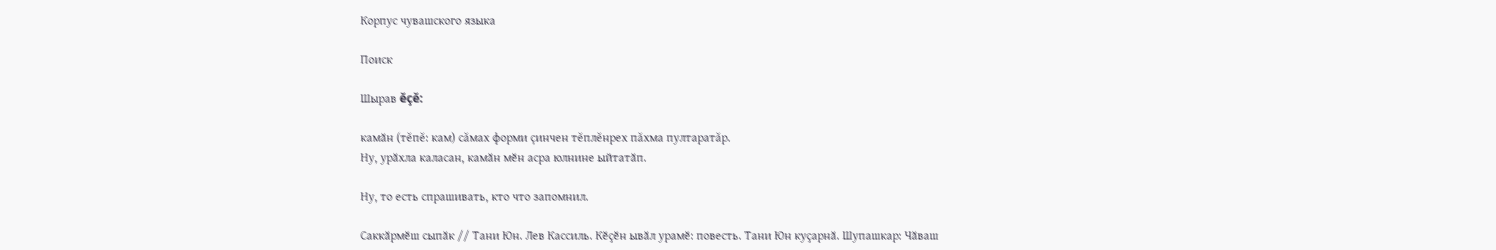Корпус чувашского языка

Поиск

Шырав ĕçĕ:

камӑн (тĕпĕ: кам) сăмах форми çинчен тĕплĕнрех пăхма пултаратăр.
Ну, урӑхла каласан, камӑн мӗн асра юлнине ыйтатӑп.

Ну, то есть спрашивать, кто что запомнил.

Саккӑрмӗш сыпӑк // Тани Юн. Лев Кассиль. Кӗҫӗн ывӑл урамӗ: повесть. Тани Юн куҫарнӑ. Шупашкар: Чӑваш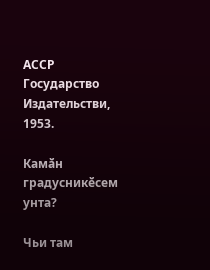АССР Государство Издательстви, 1953.

Камӑн градусникӗсем унта?

Чьи там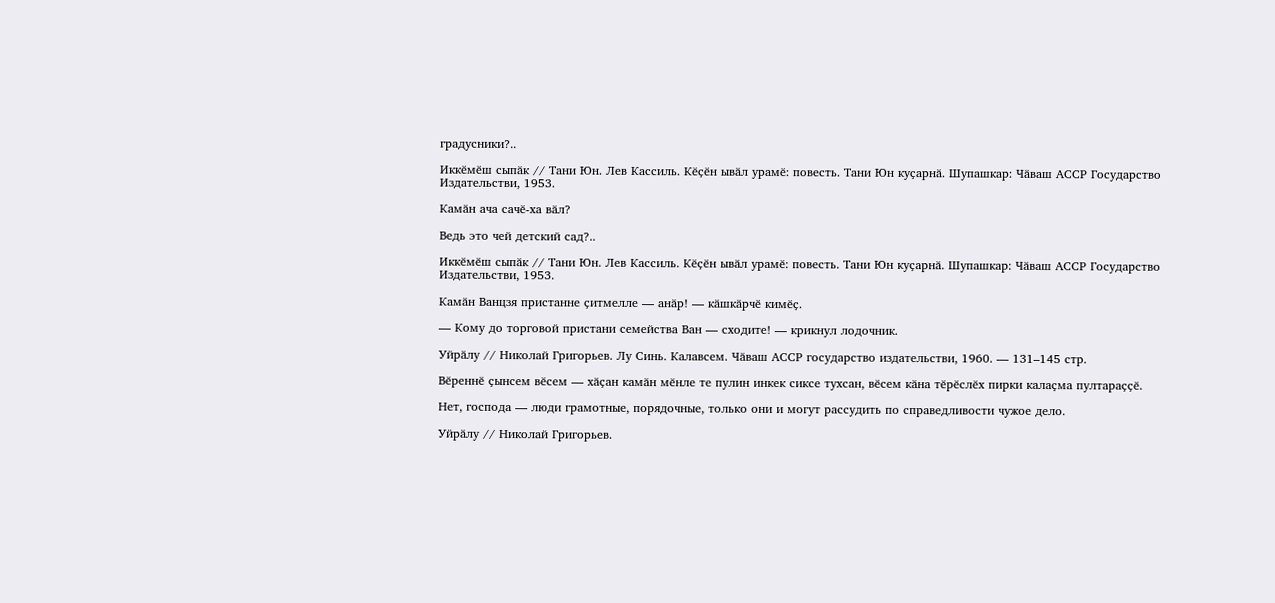градусники?..

Иккӗмӗш сыпӑк // Тани Юн. Лев Кассиль. Кӗҫӗн ывӑл урамӗ: повесть. Тани Юн куҫарнӑ. Шупашкар: Чӑваш АССР Государство Издательстви, 1953.

Камӑн ача сачӗ-ха вӑл?

Ведь это чей детский сад?..

Иккӗмӗш сыпӑк // Тани Юн. Лев Кассиль. Кӗҫӗн ывӑл урамӗ: повесть. Тани Юн куҫарнӑ. Шупашкар: Чӑваш АССР Государство Издательстви, 1953.

Камӑн Ванцзя пристанне ҫитмелле — анӑр! — кӑшкӑрчӗ кимӗҫ.

— Кому до торговой пристани семейства Ван — сходите! — крикнул лодочник.

Уйрӑлу // Николай Григорьев. Лу Синь. Калавсем. Чӑваш АССР государство издательстви, 1960. — 131–145 стр.

Вӗреннӗ ҫынсем вӗсем — хӑҫан камӑн мӗнле те пулин инкек сиксе тухсан, вӗсем кӑна тӗрӗслӗх пирки калаҫма пултараҫҫӗ.

Нет, господа — люди грамотные, порядочные, только они и могут рассудить по справедливости чужое дело.

Уйрӑлу // Николай Григорьев.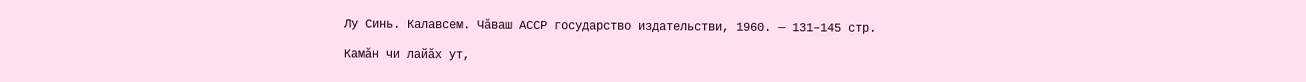Лу Синь. Калавсем. Чӑваш АССР государство издательстви, 1960. — 131–145 стр.

Камӑн чи лайӑх ут,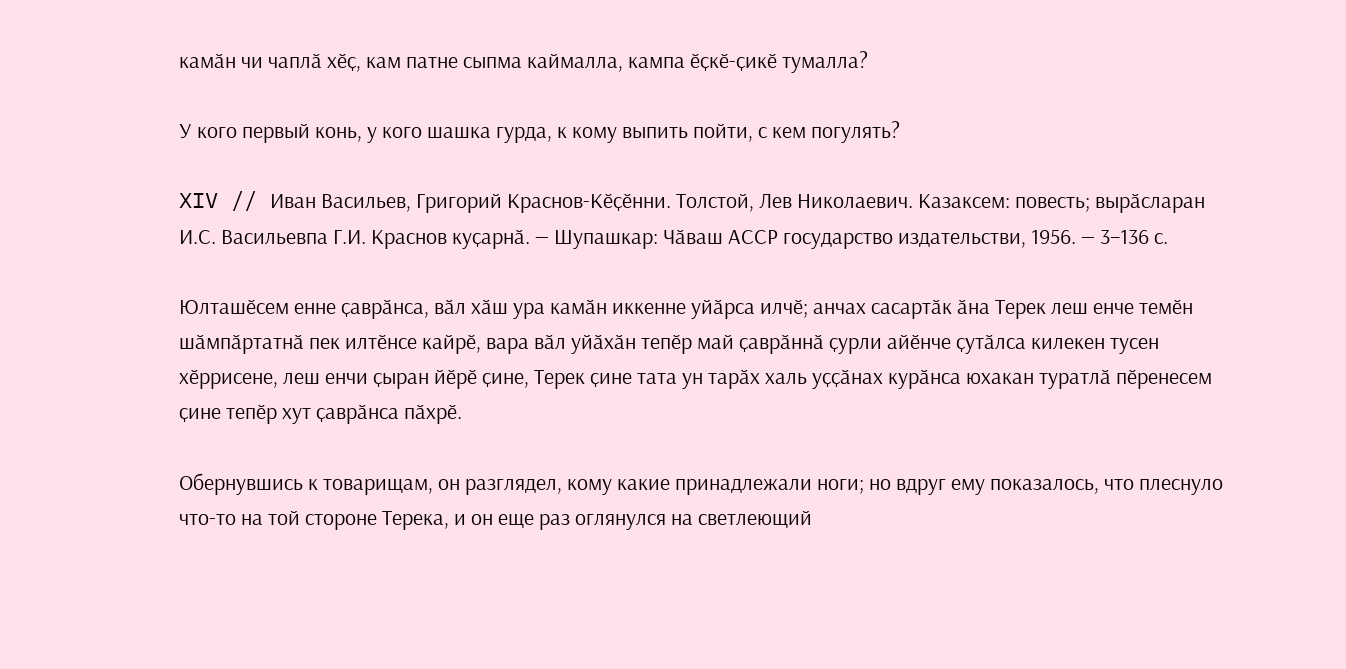камӑн чи чаплӑ хӗҫ, кам патне сыпма каймалла, кампа ӗҫкӗ-ҫикӗ тумалла?

У кого первый конь, у кого шашка гурда, к кому выпить пойти, с кем погулять?

XIV // Иван Васильев, Григорий Краснов-Кӗҫӗнни. Толстой, Лев Николаевич. Казаксем: повесть; вырӑсларан И.С. Васильевпа Г.И. Краснов куҫарнӑ. — Шупашкар: Чӑваш АССР государство издательстви, 1956. — 3–136 с.

Юлташӗсем енне ҫаврӑнса, вӑл хӑш ура камӑн иккенне уйӑрса илчӗ; анчах сасартӑк ӑна Терек леш енче темӗн шӑмпӑртатнӑ пек илтӗнсе кайрӗ, вара вӑл уйӑхӑн тепӗр май ҫаврӑннӑ ҫурли айӗнче ҫутӑлса килекен тусен хӗррисене, леш енчи ҫыран йӗрӗ ҫине, Терек ҫине тата ун тарӑх халь уҫҫӑнах курӑнса юхакан туратлӑ пӗренесем ҫине тепӗр хут ҫаврӑнса пӑхрӗ.

Обернувшись к товарищам, он разглядел, кому какие принадлежали ноги; но вдруг ему показалось, что плеснуло что-то на той стороне Терека, и он еще раз оглянулся на светлеющий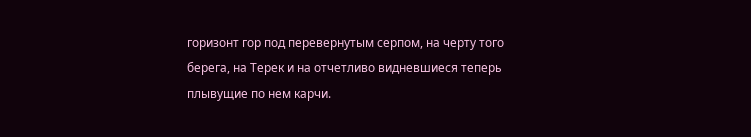горизонт гор под перевернутым серпом, на черту того берега, на Терек и на отчетливо видневшиеся теперь плывущие по нем карчи.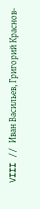VIII // Иван Васильев, Григорий Краснов-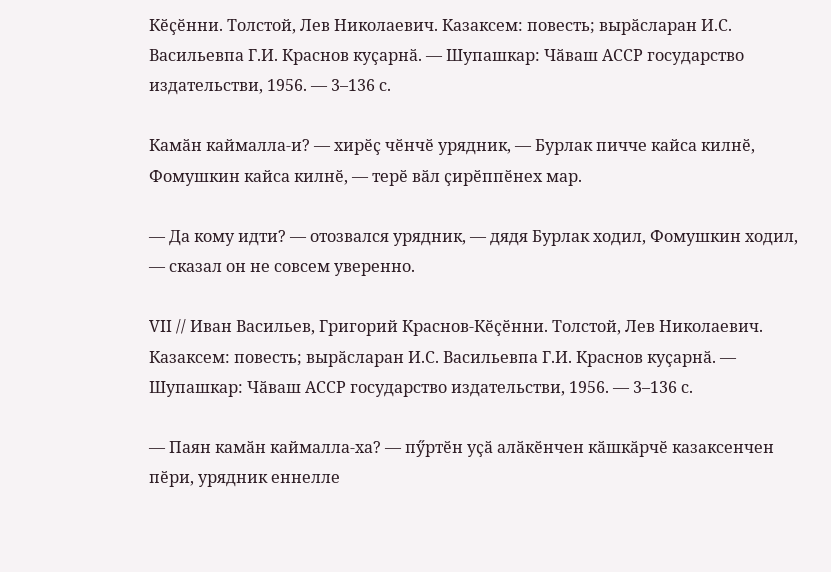Кӗҫӗнни. Толстой, Лев Николаевич. Казаксем: повесть; вырӑсларан И.С. Васильевпа Г.И. Краснов куҫарнӑ. — Шупашкар: Чӑваш АССР государство издательстви, 1956. — 3–136 с.

Камӑн каймалла-и? — хирӗҫ чӗнчӗ урядник, — Бурлак пичче кайса килнӗ, Фомушкин кайса килнӗ, — терӗ вӑл ҫирӗппӗнех мар.

— Да кому идти? — отозвался урядник, — дядя Бурлак ходил, Фомушкин ходил, — сказал он не совсем уверенно.

VII // Иван Васильев, Григорий Краснов-Кӗҫӗнни. Толстой, Лев Николаевич. Казаксем: повесть; вырӑсларан И.С. Васильевпа Г.И. Краснов куҫарнӑ. — Шупашкар: Чӑваш АССР государство издательстви, 1956. — 3–136 с.

— Паян камӑн каймалла-ха? — пӳртӗн уҫӑ алӑкӗнчен кӑшкӑрчӗ казаксенчен пӗри, урядник еннелле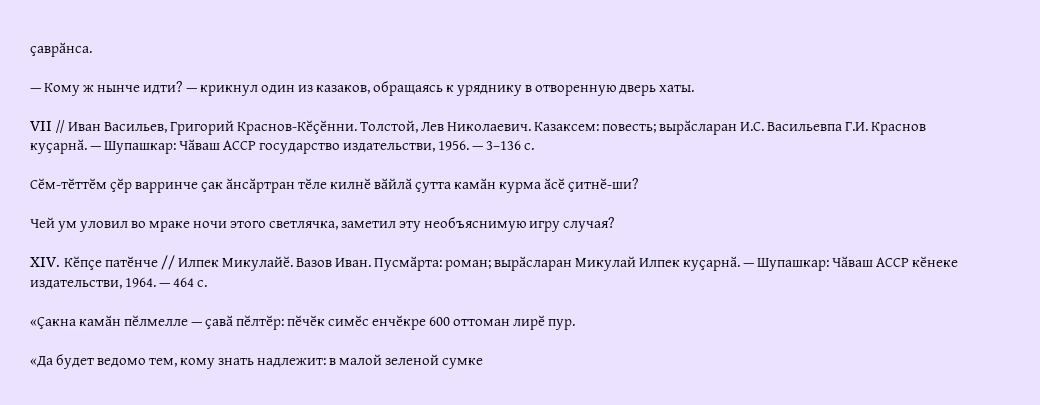ҫаврӑнса.

— Кому ж нынче идти? — крикнул один из казаков, обращаясь к уряднику в отворенную дверь хаты.

VII // Иван Васильев, Григорий Краснов-Кӗҫӗнни. Толстой, Лев Николаевич. Казаксем: повесть; вырӑсларан И.С. Васильевпа Г.И. Краснов куҫарнӑ. — Шупашкар: Чӑваш АССР государство издательстви, 1956. — 3–136 с.

Сӗм-тӗттӗм ҫӗр варринче ҫак ӑнсӑртран тӗле килнӗ вӑйлӑ ҫутта камӑн курма ӑсӗ ҫитнӗ-ши?

Чей ум уловил во мраке ночи этого светлячка, заметил эту необъяснимую игру случая?

XIV. Кӗпҫе патӗнче // Илпек Микулайӗ. Вазов Иван. Пусмӑрта: роман; вырӑсларан Микулай Илпек куҫарнӑ. — Шупашкар: Чӑваш АССР кӗнеке издательстви, 1964. — 464 с.

«Ҫакна камӑн пӗлмелле — ҫавӑ пӗлтӗр: пӗчӗк симӗс енчӗкре 600 оттоман лирӗ пур.

«Да будет ведомо тем, кому знать надлежит: в малой зеленой сумке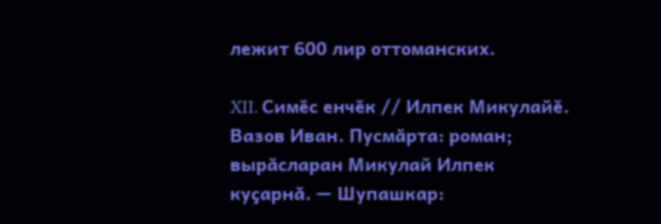лежит 600 лир оттоманских.

XII. Симӗс енчӗк // Илпек Микулайӗ. Вазов Иван. Пусмӑрта: роман; вырӑсларан Микулай Илпек куҫарнӑ. — Шупашкар: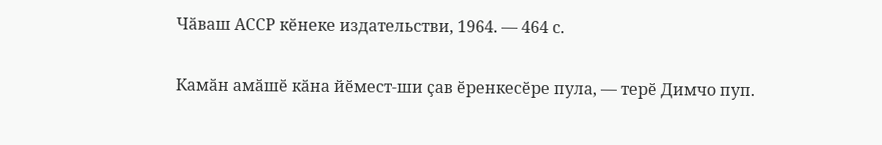Чӑваш АССР кӗнеке издательстви, 1964. — 464 с.

Камӑн амӑшӗ кӑна йӗмест-ши ҫав ӗренкесӗре пула, — терӗ Димчо пуп.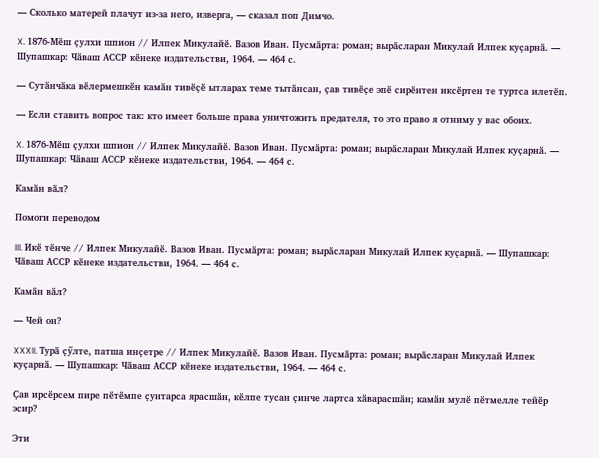— Сколько матерей плачут из-за него, изверга, — сказал поп Димчо.

X. 1876-Мӗш ҫулхи шпион // Илпек Микулайӗ. Вазов Иван. Пусмӑрта: роман; вырӑсларан Микулай Илпек куҫарнӑ. — Шупашкар: Чӑваш АССР кӗнеке издательстви, 1964. — 464 с.

— Сутӑнчӑка вӗлермешкӗн камӑн тивӗҫӗ ытларах теме тытӑнсан, ҫав тивӗҫе эпӗ сирӗнтен иксӗртен те туртса илетӗп.

— Если ставить вопрос так: кто имеет больше права уничтожить предателя, то это право я отниму у вас обоих.

X. 1876-Мӗш ҫулхи шпион // Илпек Микулайӗ. Вазов Иван. Пусмӑрта: роман; вырӑсларан Микулай Илпек куҫарнӑ. — Шупашкар: Чӑваш АССР кӗнеке издательстви, 1964. — 464 с.

Камӑн вӑл?

Помоги переводом

III. Икӗ тӗнче // Илпек Микулайӗ. Вазов Иван. Пусмӑрта: роман; вырӑсларан Микулай Илпек куҫарнӑ. — Шупашкар: Чӑваш АССР кӗнеке издательстви, 1964. — 464 с.

Камӑн вӑл?

— Чей он?

XXXII. Турӑ ҫӳлте, патша инҫетре // Илпек Микулайӗ. Вазов Иван. Пусмӑрта: роман; вырӑсларан Микулай Илпек куҫарнӑ. — Шупашкар: Чӑваш АССР кӗнеке издательстви, 1964. — 464 с.

Ҫав ирсӗрсем пире пӗтӗмпе ҫунтарса ярасшӑн, кӗлпе тусан ҫинче лартса хӑварасшӑн; камӑн мулӗ пӗтмелле тейӗр эсир?

Эти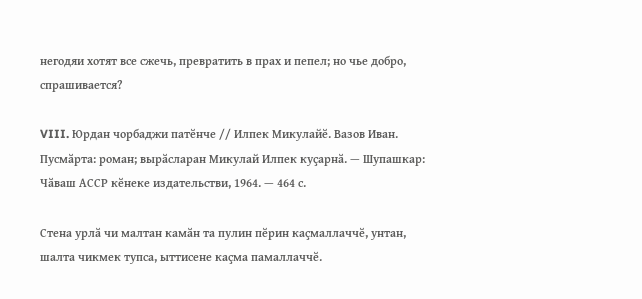негодяи хотят все сжечь, превратить в прах и пепел; но чье добро, спрашивается?

VIII. Юрдан чорбаджи патӗнче // Илпек Микулайӗ. Вазов Иван. Пусмӑрта: роман; вырӑсларан Микулай Илпек куҫарнӑ. — Шупашкар: Чӑваш АССР кӗнеке издательстви, 1964. — 464 с.

Стена урлӑ чи малтан камӑн та пулин пӗрин каҫмаллаччӗ, унтан, шалта чикмек тупса, ыттисене каҫма памаллаччӗ.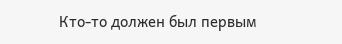Кто-то должен был первым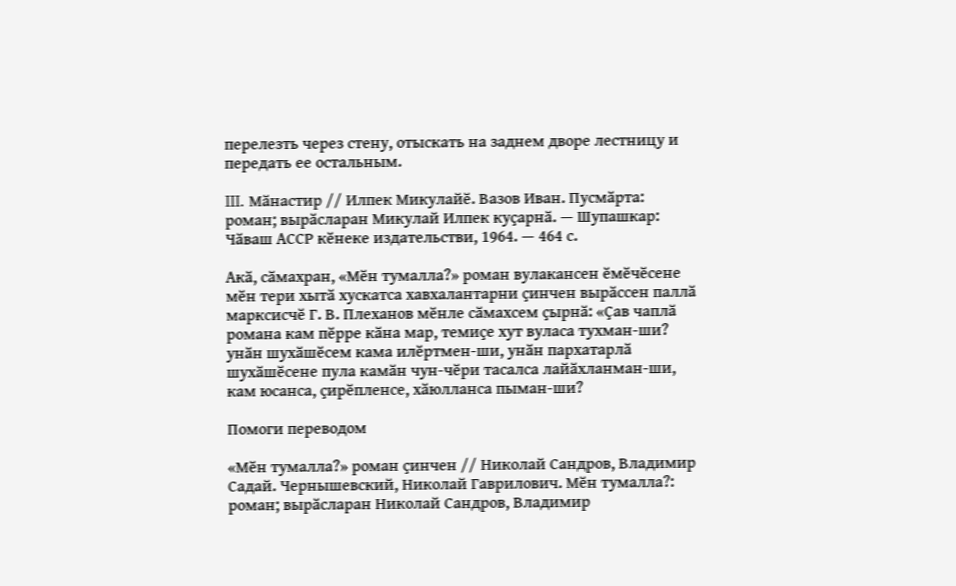перелезть через стену, отыскать на заднем дворе лестницу и передать ее остальным.

III. Мӑнастир // Илпек Микулайӗ. Вазов Иван. Пусмӑрта: роман; вырӑсларан Микулай Илпек куҫарнӑ. — Шупашкар: Чӑваш АССР кӗнеке издательстви, 1964. — 464 с.

Акӑ, сӑмахран, «Мӗн тумалла?» роман вулакансен ӗмӗчӗсене мӗн тери хытӑ хускатса хавхалантарни ҫинчен вырӑссен паллӑ марксисчӗ Г. В. Плеханов мӗнле сӑмахсем ҫырнӑ: «Ҫав чаплӑ романа кам пӗрре кӑна мар, темиҫе хут вуласа тухман-ши? унӑн шухӑшӗсем кама илӗртмен-ши, унӑн пархатарлӑ шухӑшӗсене пула камӑн чун-чӗри тасалса лайӑхланман-ши, кам юсанса, ҫирӗпленсе, хӑюлланса пыман-ши?

Помоги переводом

«Мӗн тумалла?» роман ҫинчен // Николай Сандров, Владимир Садай. Чернышевский, Николай Гаврилович. Мӗн тумалла?: роман; вырӑсларан Николай Сандров, Владимир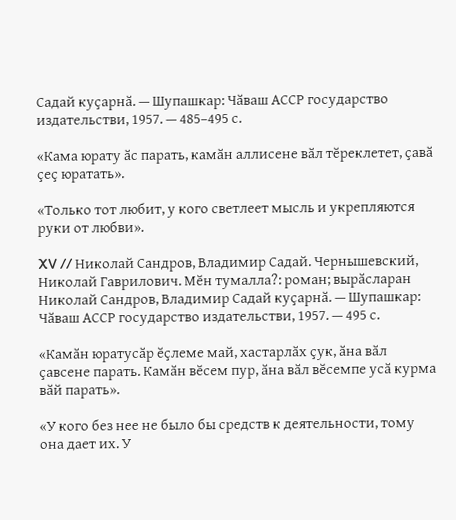Садай куҫарнӑ. — Шупашкар: Чӑваш АССР государство издательстви, 1957. — 485–495 с.

«Кама юрату ӑс парать, камӑн аллисене вӑл тӗреклетет, ҫавӑ ҫеҫ юратать».

«Только тот любит, у кого светлеет мысль и укрепляются руки от любви».

XV // Николай Сандров, Владимир Садай. Чернышевский, Николай Гаврилович. Мӗн тумалла?: роман; вырӑсларан Николай Сандров, Владимир Садай куҫарнӑ. — Шупашкар: Чӑваш АССР государство издательстви, 1957. — 495 с.

«Камӑн юратусӑр ӗҫлеме май, хастарлӑх ҫук, ӑна вӑл ҫавсене парать. Камӑн вӗсем пур, ӑна вӑл вӗсемпе усӑ курма вӑй парать».

«У кого без нее не было бы средств к деятельности, тому она дает их. У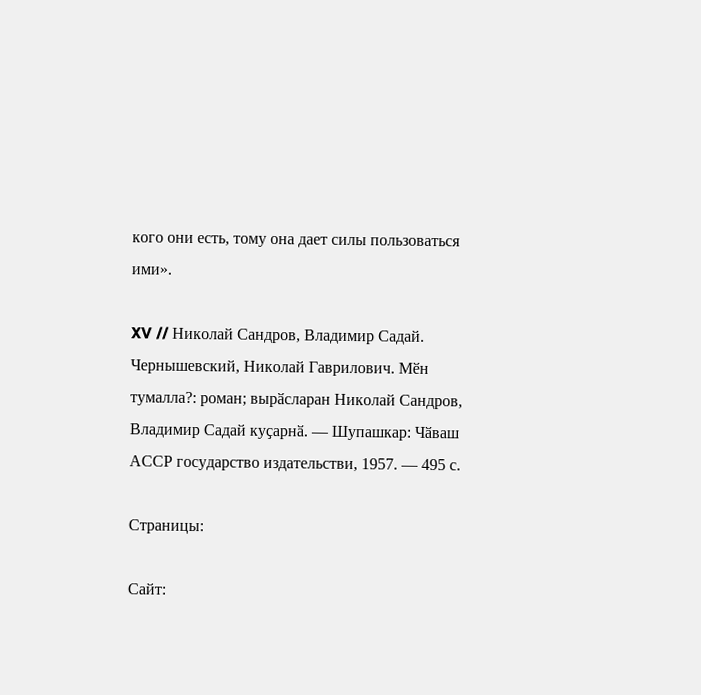кого они есть, тому она дает силы пользоваться ими».

XV // Николай Сандров, Владимир Садай. Чернышевский, Николай Гаврилович. Мӗн тумалла?: роман; вырӑсларан Николай Сандров, Владимир Садай куҫарнӑ. — Шупашкар: Чӑваш АССР государство издательстви, 1957. — 495 с.

Страницы:

Сайт: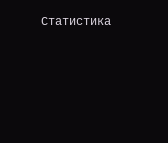Статистика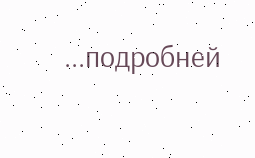...подробней